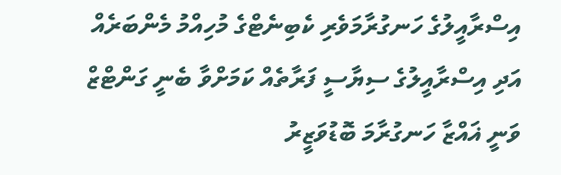އިސްރާއީލުގެ ހަނގުރާމަވެރި ކެބިނެޓްގެ މުހިއްމު މެންބަރެއް އަދި އިސްރާއީލުގެ ސިޔާސީ ފަރާތެއް ކަމަށްވާ ބެނީ ގަންޓްޒް ވަނީ ޣައްޒާ ހަނގުރާމަ ބޮޑުވަޒީރު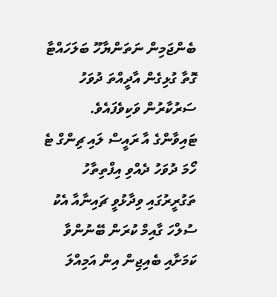ބެންޖަމިން ނަތަންޔާހޫ ބަލަހައްޓާ ގޮތާ ގުޅިގެން އާދީއްތަ ދުވަހު ސަރުކާރުން ވަކިވެފައެވެ.
ޓައިވާންގެ އާ ރައީސް ލައި ޗިންގް ޓެ ހޯމަ ދުވަހު ދެއްވި އިފްތިތާހު ތަގުރީރުގައި ވިދާޅުވީ ޗައިނާއާ އެކު ސުލްހަ ގާއިމް ކުރަން ބޭނުންވާ ކަމަށާއި ބެއިޖިން އިން އަމިއްލަ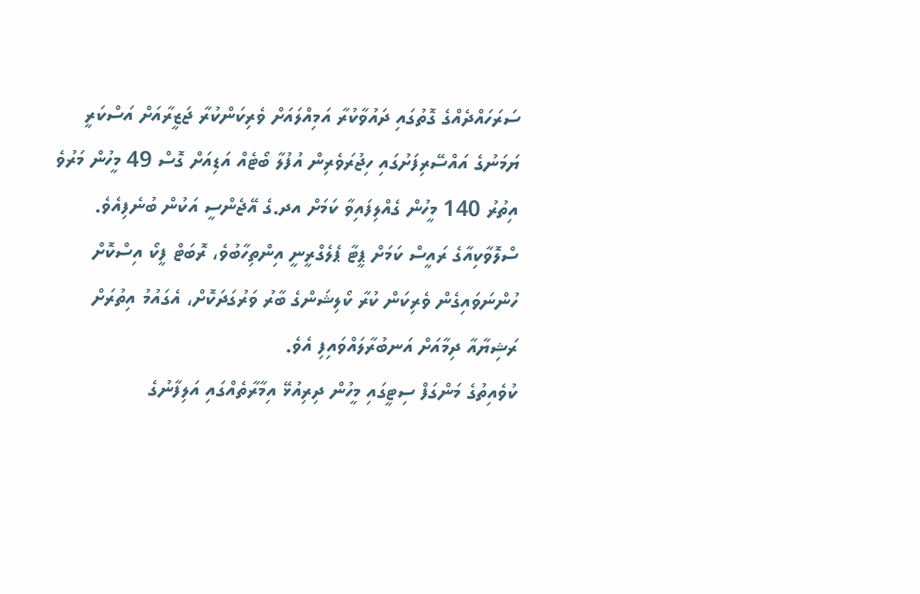ސަރަހައްދެއްގެ ގޮތުގައި ދައުވާކުރާ އަމިއްލައަށް ވެރިކަންކުރާ ޖަޒީރާއަށް އަސްކަރީ
ޔަމަނުގެ އައްސޭރިފަށުގައި ހިޖުރަވެރިން އުފުލާ ބޯޓެއް އަޑިއަށް ގޮސް 49 މީހުން މަރުވެ އިތުރު 140 މީހުން ގެއްލިފައިވާ ކަމަށް އދ.ގެ އޭޖެންސީ އަކުން ބުނެފިއެވެ.
ސްލޮވާކިއާގެ ރައީސް ކަމަށް ޕީޓާ ޕެލެގްރީނީ އިންތިހާބުވެ، ރޮބަޓް ފީކޯ އިސްކޮށް ހުންނަވައިގެން ވެރިކަން ކުރާ ކޯލިޝަންގެ ބާރު ވަރުގަދަކޮށް، އެގައުމު އިތުރަށް ރަޝިޔާއާ ދިމާއަށް އަނބުރާލައްވައިފި އެވެ.
ކުވެއިތުގެ މަންގަފް ސިޓީގައި މީހުން ދިރިއުޅޭ އިމާރާތެއްގައި އަލިފާނުގެ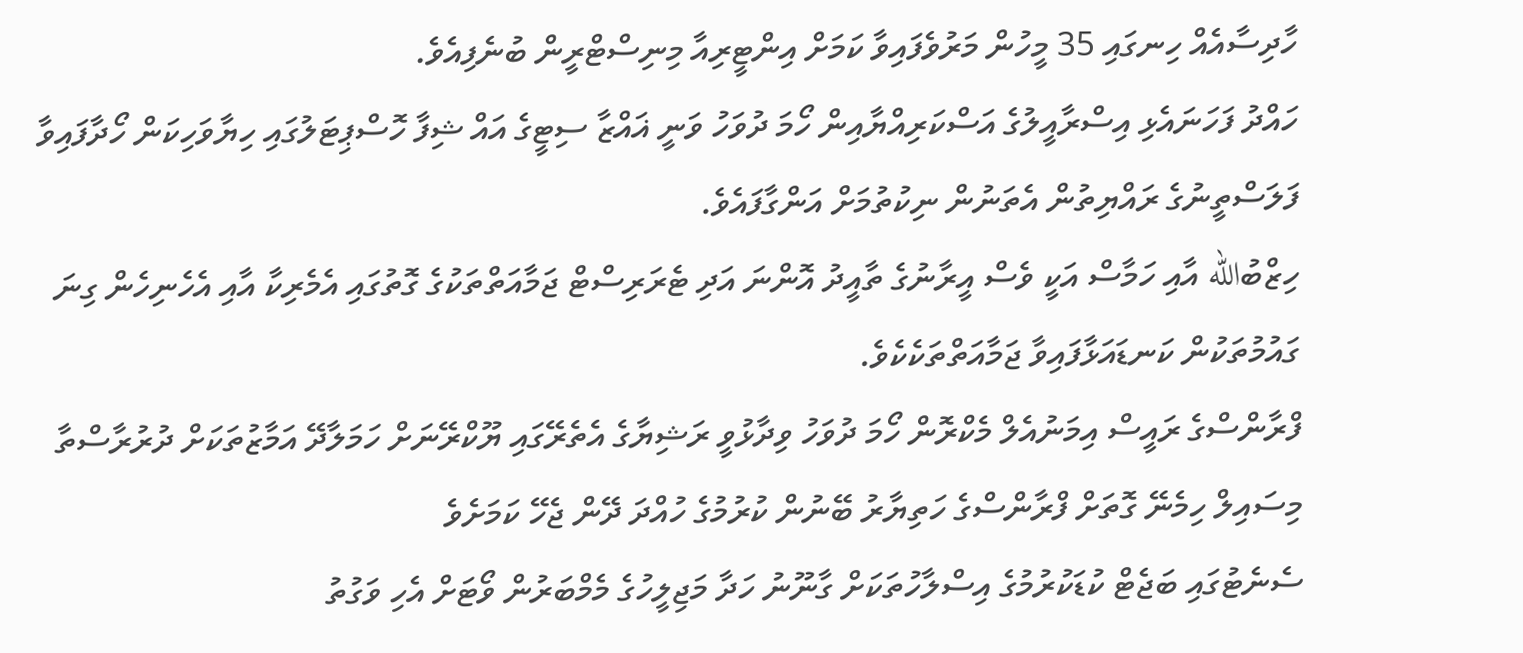ހާދިސާއެއް ހިނގައި 35 މީހުން މަރުވެފައިވާ ކަމަށް އިންޓީރިއާ މިނިސްޓްރީން ބުނެފިއެވެ.
ހައްދު ފަހަނައެޅި އިސްރާއީލުގެ އަސްކަރިއްޔާއިން ހޯމަ ދުވަހު ވަނީ ޣައްޒާ ސިޓީގެ އައް ޝިފާ ހޮސްޕިޓަލުގައި ހިޔާވަހިކަން ހޯދާފައިވާ ފަލަސްތީނުގެ ރައްޔިތުން އެތަނުން ނިކުތުމަށް އަންގާފައެވެ.
ހިޒްބުالله އާއި ހަމާސް އަކީ ވެސް އީރާނުގެ ތާއީދު އޮންނަ އަދި ޓެރަރިސްޓް ޖަމާއަތްތަކުގެ ގޮތުގައި އެމެރިކާ އާއި އެހެނިހެން ގިނަ ގައުމުތަކުން ކަނޑައަޅާފައިވާ ޖަމާއަތްތަކެކެވެ.
ފްރާންސްގެ ރައީސް އިމަނުއެލް މެކްރޮން ހޯމަ ދުވަހު ވިދާޅުވީ ރަޝިޔާގެ އެތެރޭގައި ޔޫކްރޭނަށް ހަމަލާދޭ އަމާޒުތަކަށް ދުރުރާސްތާ މިސައިލް ހިމެނޭ ގޮތަށް ފްރާންސްގެ ހަތިޔާރު ބޭނުން ކުރުމުގެ ހުއްދަ ދޭން ޖެހޭ ކަމަށެވެ
ސެނެޓުގައި ބަޖެޓް ކުޑަކުރުމުގެ އިސްލާހުތަކަށް ގާނޫނު ހަދާ މަޖިލީހުގެ މެމްބަރުން ވޯޓަށް އެހި ވަގުތު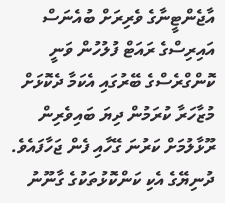އާޖެންޓީނާގެ ވެރިރަށް ބުއެނަސް އައިރިސްގެ ރައަޓް ފުލުހުން ވަނީ ކޮންގްރެސްގެ ބޭރުގައި އެކަމާ ދެކޮޅަށް މުޒާހަރާ ކުރަމުން ދިޔަ ބައިވެރިން ރޫޅާލުމަށް ކަރުނަ ގޭހާއި ފެން ޖަހާފައެވެ.
ދުނިޔޭގެ އެކި ކަންކޮޅުތަކުގެ ގާނޫނު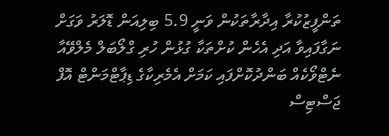ތަންފީޒުކުރާ އިދާރާތަކުން ވަނީ 5.9 ބިލިއަން ޑޮލަރު ވަގަށް ނަގާފައިވާ އަދި އެހެން ކުށްތަކާ ގުޅުން ހުރި ގްލޯބަލް މެލްވޭއާ ނެޓްވޯކެއް ބަންދުކޮށްފައި ކަމަށް އެމެރިކާގެ ޑިޕާޓްމަންޓް އޮފް ޖަސްޓިސް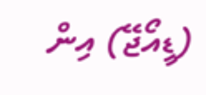(ޑީއޯޖޭ) އިން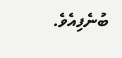ބުނެފިއެވެ.